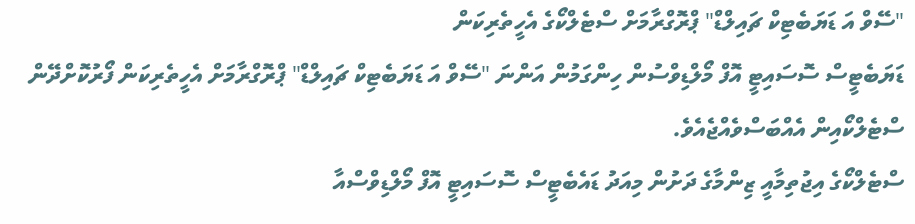"ސޭވް އަ ޑަޔަބެޓިކް ޗައިލްޑް" ޕްރޮގްރާމަށް ސްޓެލްކޯގެ އެހީތެރިކަން
ޑަޔަބެޓީސް ސޮސައިޓީ އޮފް މޯލްޑިވްސުން ހިންގަމުން އަންނަ "ސޭވް އަ ޑަޔަބެޓިކް ޗައިލްޑް" ޕްރޮގްރާމަށް އެހީތެރިކަން ފޯރުކޮށްދޭން ސްޓެލްކޯއިން އެއްބަސްވެއްޖެއެވެ.
ސްޓެލްކޯގެ އިޖުތިމާއީ ޒިންމާގެ ދަށުން މިއަދު ޑައެބެޓީސް ސޮސައިޓީ އޮފް މޯލްޑިވްސްއާ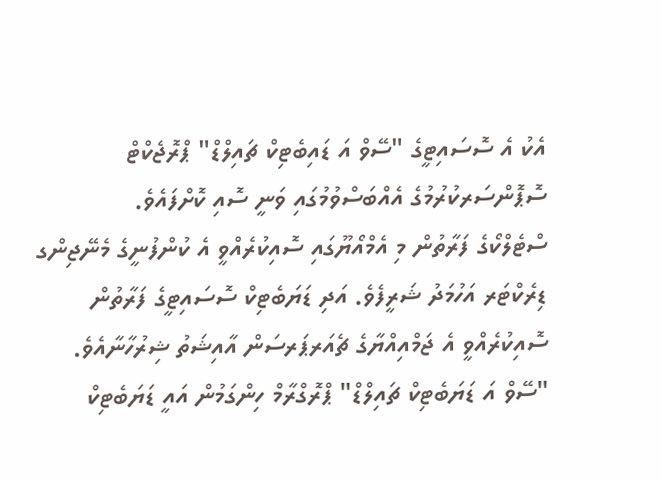އެކު އެ ސޮސައިޓީގެ "ސޭވް އަ ޑައިބެޓިކް ޗައިލްޑް" ޕްރޮޖެކްޓް ސޮޕޮންސަރކުރުމުގެ އެއްބަސްވުމުގައި ވަނީ ސޮއި ކޮށްފައެވެ.
ސްޓެލްކޯގެ ފަރާތުން މި އެމްއޯޔޫގައި ސޮއިކުރެއްވީ އެ ކުންފުނީގެ މެނޭޖިންގ ޑިރެކްޓަރ އަހުމަދު ޝަރީފެވެ. އަދި ޑަޔަބެޓިކް ސޮސައިޓީގެ ފަރާތުން ސޮއިކުރެއްވީ އެ ޖަމްއިއްޔާގެ ޗެއަރޕަރސަން އާއިޝަތު ޝިރުހާނާއެވެ.
"ސޭވް އަ ޑަޔަބެޓިކް ޗައިލްޑް" ޕްރޮގްރާމް ހިންގަމުން އައީ ޑަޔަބެޓިކް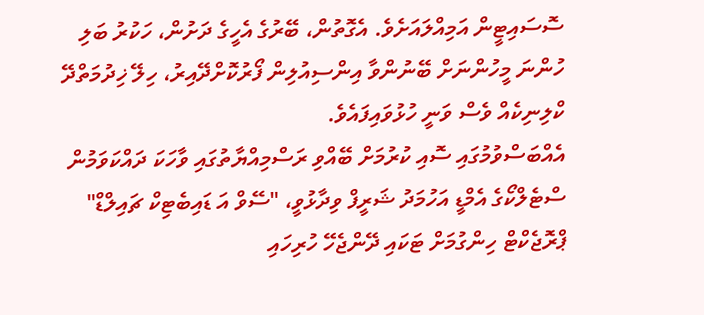ސޮސައިޓީން އަމިއްލައަށެވެ. އެގޮތުން، ބޭރުގެ އެހީގެ ދަށުން، ހަކުރު ބަލި ހުންނަ މީހުންނަށް ބޭނުންވާ އިންސިއުލިން ފޯރުކޮށްދޭއިރު، ހިލޭ ޚިދުމަތްދޭ ކްލިނިކެއް ވެސް ވަނީ ހުޅުވައިފައެވެ.
އެއްބަސްވުމުގައި ސޮއި ކުރުމަށް ބޭއްވި ރަސްމިއްޔާތުގައި ވާހަކަ ދައްކަވަމުން ސްޓެލްކޯގެ އެމްޑީ އަހުމަދު ޝަރީފް ވިދާޅުވީ، "ސޭވް އަ ޑައިބެޓިކް ޗައިލްޑް" ޕްރޮޖެކްޓް ހިންގުމަށް ޓަކައި ދޭންޖެހޭ ހުރިހައި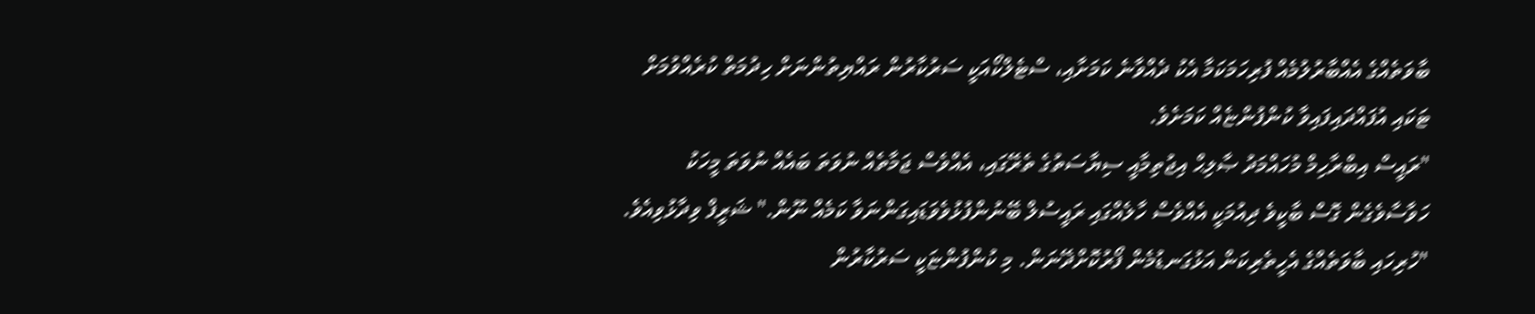ބާވަތެއްގެ އެއްބާރުލުމެއް ފުރިހަމަކަމާ އެކު ދެއްވާނެ ކަމަށާއި، ސްޓެލްކޯއަކީ ސަރުކާރުން ރައްޔިތުންނަށް ހިދުމަތް ކުރެއްވުމަށް ޓަކައި އުފައްދައިފައިވާ ކުންފުންޏެއް ކަމަށެވެ.
"ރައީސް އިބްރާހިމް މުހައްމަދު ޞާލިޙް އިޖުތިމާއީ ސިޔާސަތުގެ ތެރޭގައި، އެއްވެސް ޖަމާތެއް ނުވަތަ ބައެއް ނުވަތަ މީހަކު ހަވާސާވެގެން ގޮސް ބާކީވެ ދިއުމަކީ އެއްވެސް ހާލެއްގައި ރައީސުލް ބޭނުންފުޅުވެވަޑައިގަންނަވާ ކަމެއް ނޫން." ޝަރީފް ވިދާޅުވިއެވެ.
"ހުރިހައި ބާވަތެއްގެ އެހީތެރިކަން އަޅުގަނޑުމެން ފޯރުކޮށްދޭނަން. މި ކުންފުންޏަކީ ސަރުކާރުން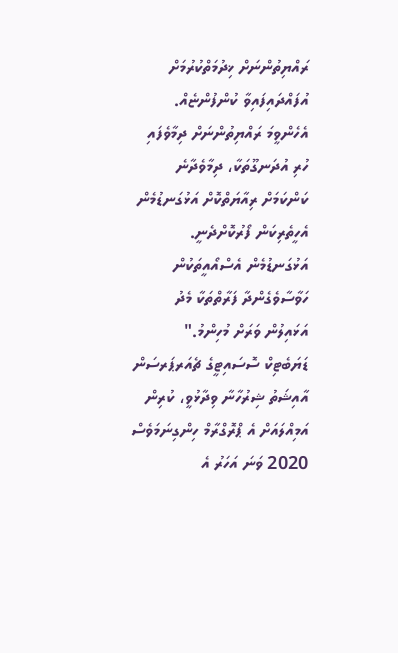ރައްޔިތުންނަށް ޚިދުމަތްކުރުމަށް އުފައްދައިފައިވާ ކުންފުންޏެއް. އެހެންވީމަ ރައްޔިތުންނަށް ދިމާވެފައި ހުރި އުދަނގޫތަކާ، ދިމާވެދާނެ ކަންކަމަށް ރިއާޔަތްކޮށް އަޅުގަނޑުމެން އެހީތެރިކަން ފޯރުކޮށްދެނީ. އަޅުގަނޑުމެން އެސްއޯއީތަކުން ހަވާސާވެގެންދާ ފަރާތްތަކާ މެދު އަޅައިލުން ވަރަށް މުހިންމު."
ޑަޔަބެޓިކް ސޮސައިޓީގެ ޗެއަރޕަރސަން އާއިޝަތު ޝިރުހާނާ ވިދާޅުވީ، ކުރިން އަމިއްލައަށް އެ ޕްރޮގްރާމް ހިންގިނަމަވެސް 2020 ވަނަ އަހަރު އެ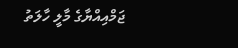ޖަމްއިއްޔާގެ މާލީ ހާލަތު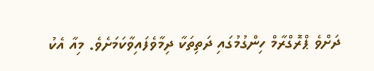ދަށްވެ ޕްރޮގްރާމް ހިންގުމުގައި ދަތިތަކާ ދިމާވެފައިވާކަމަށެވެ. މިއާ އެކު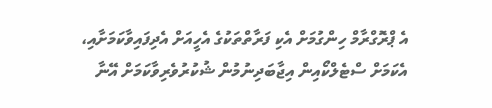އެ ޕްރޮގްރާމް ހިންގުމަށް އެކި ފަރާތްތަކުގެ އެހީއަށް އެދިފައިވާކަމަށާއި، އެކަމަށް ސްޓެލްކޯއިން އިޖާބަދިނުމުން ޝުކުރުވެރިވާކަމަށް އޭނާ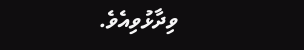ވިދާޅުވިއެވެ.